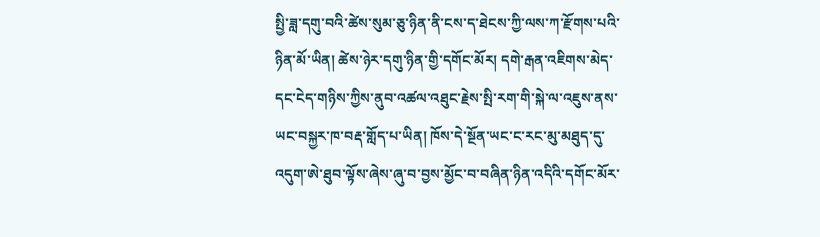སྤྱི་ཟླ་དགུ་བའི་ཚེས་སུམ་ཅུ་ཉིན་ནི་ངས་ད་ཐེངས་ཀྱི་ལས་ཀ་རྫོགས་པའི་ཉིན་མོ་ཡིན། ཚེས་ཉེར་དགུ་ཉིན་གྱི་དགོང་མོར། དགེ་རྒན་འཇིགས་མེད་དང་ངེད་གཉིས་ཀྱིས་ནུབ་འཚལ་འཐུང་རྗེས་སྤི་རག་གི་སྐེ་ལ་འཇུས་ནས་ཡང་བསྐྱར་ཁ་བརྡ་གློད་པ་ཡིན། ཁོས་དེ་སྔོན་ཡང་ང་རང་མུ་མཐུད་དུ་འདུག་ཨེ་ཐུབ་ལྟོས་ཞེས་ཞུ་བ་བྱས་མྱོང་བ་བཞིན་ཉིན་འདིའི་དགོང་མོར་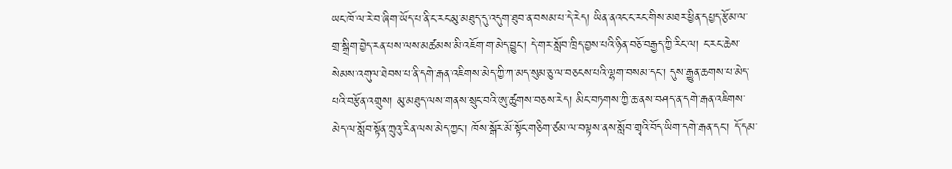ཡང་ཁོ་ལ་རེ་བ་ཞིག་ཡོད་པ་ནི་ང་རང་མུ་མཐུད་དུ་འདུག་ཐུབ་ན་བསམ་པ་དེ་རེད། ཡིན་ནའང་ང་རང་གིས་མཐར་ཕྱིན་དཔྱད་རྩོམ་ལ་གྲ་སྒྲིག་བྱེད་རན་པས་ལས་མཚམས་མི་འཇོག་ག་མེད་བྱུང་། དེ་གར་སློབ་ཁྲིད་བྱས་པའི་ཉིན་བཅོ་བརྒྱད་ཀྱི་རིང་ལ། ང་རང་ཆེས་སེམས་འགུལ་ཐེབས་པ་ནི་དགེ་རྒན་འཇིགས་མེད་ཀྱི་ཀ་མད་སུམ་ཅུ་ལ་བཅངས་པའི་ལྷག་བསམ་དང་། དུས་རྒྱུན་ཆགས་པ་མེད་པའི་བརྩོན་འགྲུས། མུ་མཐུད་ལས་གནས་སྲུང་བའི་ཨུ་ཚུགས་བཅས་རེད། མིང་བཏགས་ཀྱི་ཆ་ནས་བཤད་ན་དགེ་རྒན་འཇིགས་མེད་ལ་སློབ་སྟོན་ཀྲུའུ་རིན་ལས་མེད་ཀྱང་། ཁོས་སྒོར་མོ་སྟོང་གཅིག་ཙམ་ལ་བལྟས་ནས་སློབ་གྲྭའི་བོད་ཡིག་དགེ་རྒན་དང་། དོ་དམ་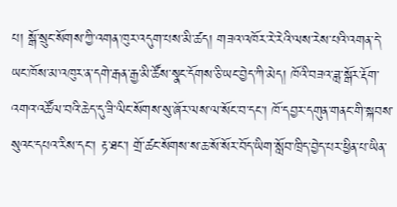པ། སྒོ་སྲུང་སོགས་ཀྱི་འགན་ཁུར་འདུག་པས་མི་ཚད། གཟའ་འཁོར་རེ་རེའི་ལས་རེས་པའི་འགན་དེ་ཡང་ཁོས་མ་འཁུར་ན་དགེ་རྒན་རྒྱ་མི་ཚོས་སྣང་དོགས་ཅི་ཡང་བྱེད་ཀི་མེད། ཁོའི་བཟའ་ཟླ་སྒོར་རྡོག་འགའ་འཚོལ་བའི་ཆེད་དུ་ཟི་ལིང་སོགས་སུ་ཞོར་ལས་ལ་སོང་བ་དང་། ཁོ་དབྱར་དགུན་གནང་གི་སྐབས་སུའང་དཔའ་རིས་དང་། རྟ་ཐང་། གྲོ་ཚང་སོགས་ས་ཆ་སོ་སོར་བོད་ཡིག་སློབ་ཁྲིད་བྱེད་པར་ཕྱིན་པ་ཡིན་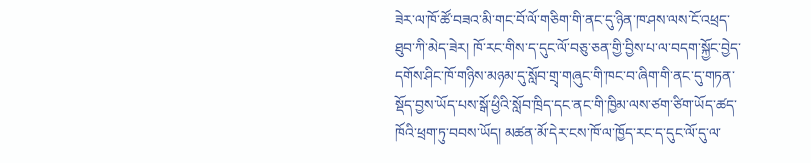ཟེར་ལ་ཁོ་ཚོ་བཟའ་མི་གང་བོ་ལོ་གཅིག་གི་ནང་དུ་ཉིན་ཁ་ཤས་ལས་ངོ་འཕྲད་ཐུབ་ཀི་མེད་ཟེར། ཁོ་རང་གིས་ད་དུང་ལོ་བཅུ་ཅན་གྱི་བྱིས་པ་ལ་བདག་སྐྱོང་བྱེད་དགོས་ཤིང་ཁོ་གཉིས་མཉམ་དུ་སློབ་གྲྭ་གཞུང་གི་ཁང་བ་ཞིག་གི་ནང་དུ་གཏན་སྡོད་བྱས་ཡོད་པས་སྒོ་ཕྱིའི་སློབ་ཁྲིད་དང་ནང་གི་ཁྱིམ་ལས་ཙག་ཙིག་ཡོད་ཚད་ཁོའི་ཕྲག་ཏུ་བབས་ཡོད། མཚན་མོ་དེར་ངས་ཁོ་ལ་ཁྱོད་རང་ད་དུང་ལོ་དུ་ལ་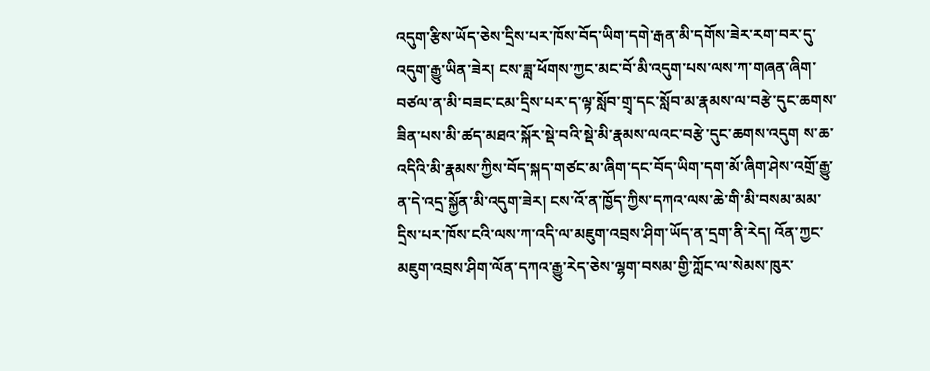འདུག་རྩིས་ཡོད་ཅེས་དྲིས་པར་ཁོས་བོད་ཡིག་དགེ་རྒན་མི་དགོས་ཟེར་རག་བར་དུ་འདུག་རྒྱུ་ཡིན་ཟེར། ངས་ཟླ་ཕོགས་ཀྱང་མང་བོ་མི་འདུག་པས་ལས་ཀ་གཞན་ཞིག་བཙལ་ན་མི་བཟང་ངམ་དྲིས་པར་ད་ལྟ་སློབ་གྲྭ་དང་སློབ་མ་རྣམས་ལ་བརྩེ་དུང་ཆགས་ཟིན་པས་མི་ཚད་མཐའ་སྐོར་སྡེ་བའི་སྡེ་མི་རྣམས་ལའང་བརྩེ་དུང་ཆགས་འདུག ས་ཆ་འདིའི་མི་རྣམས་ཀྱིས་བོད་སྐད་གཙང་མ་ཞིག་དང་བོད་ཡིག་དག་མོ་ཞིག་ཤེས་འགྲོ་རྒྱུ་ན་དེ་འདྲ་སྐྱོན་མི་འདུག་ཟེར། ངས་འོ་ན་ཁྱོད་ཀྱིས་དཀའ་ལས་ཆེ་གི་མི་བསམ་མམ་དྲིས་པར་ཁོས་ངའི་ལས་ཀ་འདི་ལ་མཇུག་འབྲས་ཤིག་ཡོད་ན་དྲག་ནི་རེད། འོན་ཀྱང་མཇུག་འབྲས་ཤིག་ལོན་དཀའ་རྒྱུ་རེད་ཅེས་ལྷག་བསམ་གྱི་ཀློང་ལ་སེམས་ཁུར་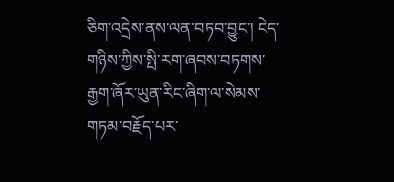ཅིག་འདྲེས་ནས་ལན་བཏབ་བྱུང་། ངེད་གཉིས་ཀྱིས་སྤི་རག་ཞབས་བཏགས་རྒྱག་ཞོར་ཡུན་རིང་ཞིག་ལ་སེམས་གཏམ་བརྗོད་པར་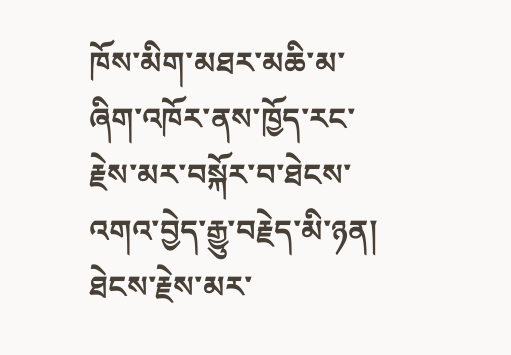ཁོས་མིག་མཐར་མཆི་མ་ཞིག་འཁོར་ནས་ཁྱོད་རང་རྗེས་མར་བསྐོར་བ་ཐེངས་འགའ་བྱེད་རྒྱུ་བརྗེད་མི་ཉན། ཐེངས་རྗེས་མར་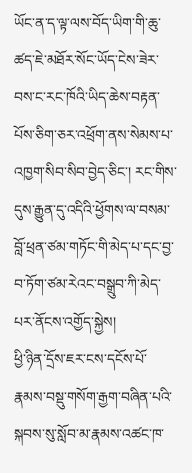ཡོང་ན་ད་ལྟ་ལས་བོད་ཡིག་གི་ཆུ་ཚད་ཇེ་མཐོར་སོང་ཡོད་ངེས་ཟེར་བས་ང་རང་ཁོའི་ཡིད་ཆེས་བརྟན་པོས་ཅིག་ཅར་འཕྲོག་ནས་སེམས་པ་འཁྱག་སིབ་སིབ་བྱེད་ཅིང་། རང་གིས་དུས་རྒྱུན་དུ་འདིའི་ཕྱོགས་ལ་བསམ་བློ་ཕྲན་ཙམ་གཏོང་གི་མེད་པ་དང་བྱ་བ་ཏོག་ཙམ་རེའང་བསྒྲུབ་ཀི་མེད་པར་ནོངས་འགྱོད་སྐྱེས།
ཕྱི་ཉིན་དྲོས་ཇར་ངས་དངོས་པོ་རྣམས་བསྡུ་གསོག་རྒྱག་བཞིན་པའི་སྐབས་སུ་སློབ་མ་རྣམས་འཚང་ཁ་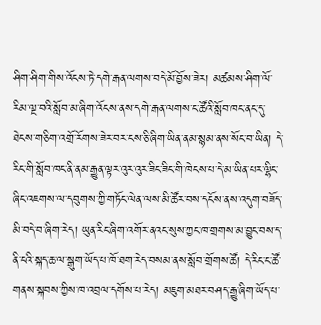ཤིག་ཤིག་གིས་འོངས་ཏེ་དགེ་རྒན་ལགས་བདེ་མོ་བྱོས་ཟེར། མཚམས་ཤིག་ལོ་རིམ་ལྔ་བའི་སློབ་མ་ཞིག་འོངས་ནས་དགེ་རྒན་ལགས་ང་ཚོའི་སློབ་ཁང་ནང་དུ་ཐེངས་གཅིག་འགྲོ་རོགས་ཟེར་བར་ངས་ཅི་ཞིག་ཡིན་ནམ་སྙམ་ནས་སོང་བ་ཡིན། དེ་རིང་གི་སློབ་ཁང་ནི་ནམ་རྒྱུན་ལྟར་འུར་འུར་ཟིང་ཟིང་གི་ཁེངས་པ་དེ་མ་ཡིན་པར་ལྷིང་ཞིང་འཇགས་ལ་དབུགས་ཀྱི་གཏོང་ལེན་ལས་མི་ཚོར་བས་དངོས་ནས་འདུག་བཟོད་མི་བདེ་བ་ཞིག་རེད། ཡུན་རིང་ཞིག་འགོར་ནའང་སུས་ཀྱང་ཁ་གྲགས་མ་བྱུང་བས་ད་ནི་ངའི་སྐད་ཆ་ལ་སྒུག་ཡོད་པ་ཁོ་ཐག་རེད་བསམ་ནས་སློབ་གྲོགས་ཚོ། དེ་རིང་ང་ཚོ་གནས་སྐབས་ཀྱིས་ཁ་འབྲལ་དགོས་པ་རེད། མཇུག་མཐར་བཤད་རྒྱུ་ཞིག་ཡོད་པ་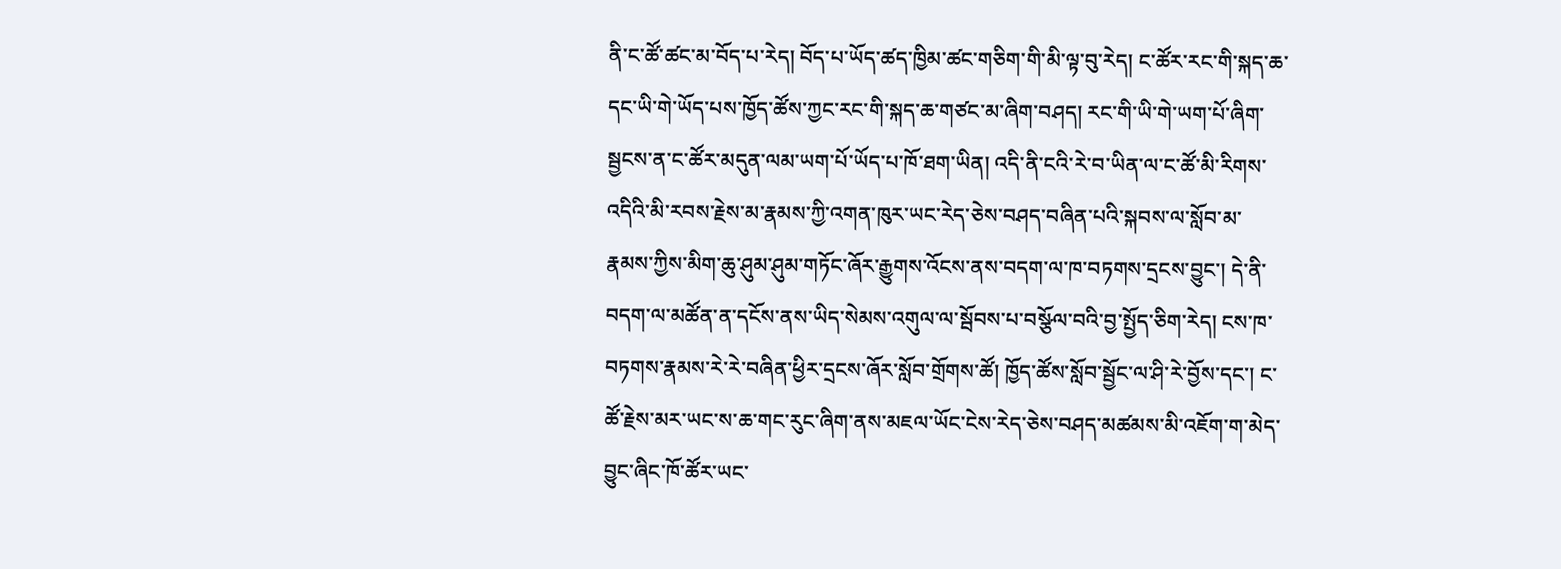ནི་ང་ཚོ་ཚང་མ་བོད་པ་རེད། བོད་པ་ཡོད་ཚད་ཁྱིམ་ཚང་གཅིག་གི་མི་ལྟ་བུ་རེད། ང་ཚོར་རང་གི་སྐད་ཆ་དང་ཡི་གེ་ཡོད་པས་ཁྱོད་ཚོས་ཀྱང་རང་གི་སྐད་ཆ་གཙང་མ་ཞིག་བཤད། རང་གི་ཡི་གེ་ཡག་པོ་ཞིག་སྦྱངས་ན་ང་ཚོར་མདུན་ལམ་ཡག་པོ་ཡོད་པ་ཁོ་ཐག་ཡིན། འདི་ནི་ངའི་རེ་བ་ཡིན་ལ་ང་ཚོ་མི་རིགས་འདིའི་མི་རབས་རྗེས་མ་རྣམས་ཀྱི་འགན་ཁུར་ཡང་རེད་ཅེས་བཤད་བཞིན་པའི་སྐབས་ལ་སློབ་མ་རྣམས་ཀྱིས་མིག་ཆུ་ཤུམ་ཤུམ་གཏོང་ཞོར་རྒྱུགས་འོངས་ནས་བདག་ལ་ཁ་བཏགས་དྲངས་བྱུང་། དེ་ནི་བདག་ལ་མཚོན་ན་དངོས་ནས་ཡིད་སེམས་འགུལ་ལ་སྦོབས་པ་བསྩོལ་བའི་བྱ་སྤྱོད་ཅིག་རེད། ངས་ཁ་བཏགས་རྣམས་རེ་རེ་བཞིན་ཕྱིར་དྲངས་ཞོར་སློབ་གྲོགས་ཚོ། ཁྱོད་ཚོས་སློབ་སྦྱོང་ལ་ཤི་རེ་བྱོས་དང་། ང་ཚོ་རྗེས་མར་ཡང་ས་ཆ་གང་རུང་ཞིག་ནས་མཇལ་ཡོང་ངེས་རེད་ཅེས་བཤད་མཚམས་མི་འཇོག་ག་མེད་བྱུང་ཞིང་ཁོ་ཚོར་ཡང་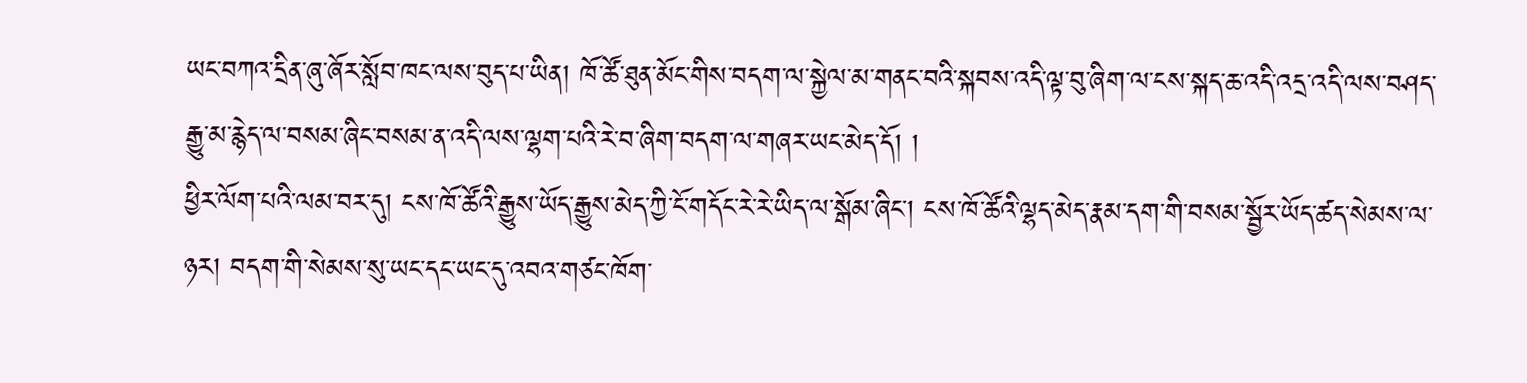ཡང་བཀའ་དྲིན་ཞུ་ཞོར་སློབ་ཁང་ལས་བུད་པ་ཡིན། ཁོ་ཚོ་ཐུན་མོང་གིས་བདག་ལ་སྐྱེལ་མ་གནང་བའི་སྐབས་འདི་ལྟ་བུ་ཞིག་ལ་ངས་སྐད་ཆ་འདི་འདྲ་འདི་ལས་བཤད་རྒྱུ་མ་རྙེད་ལ་བསམ་ཞིང་བསམ་ན་འདི་ལས་ལྷག་པའི་རེ་བ་ཞིག་བདག་ལ་གཞར་ཡང་མེད་དོ། །
ཕྱིར་ལོག་པའི་ལམ་བར་དུ། ངས་ཁོ་ཚོའི་རྒྱུས་ཡོད་རྒྱུས་མེད་ཀྱི་ངོ་གདོང་རེ་རེ་ཡིད་ལ་སྒོམ་ཞིང་། ངས་ཁོ་ཚོའི་ལྷད་མེད་རྣམ་དག་གི་བསམ་སྦྱོར་ཡོད་ཚད་སེམས་ལ་ཉར། བདག་གི་སེམས་སུ་ཡང་དང་ཡང་དུ་འབའ་གཙང་ཁོག་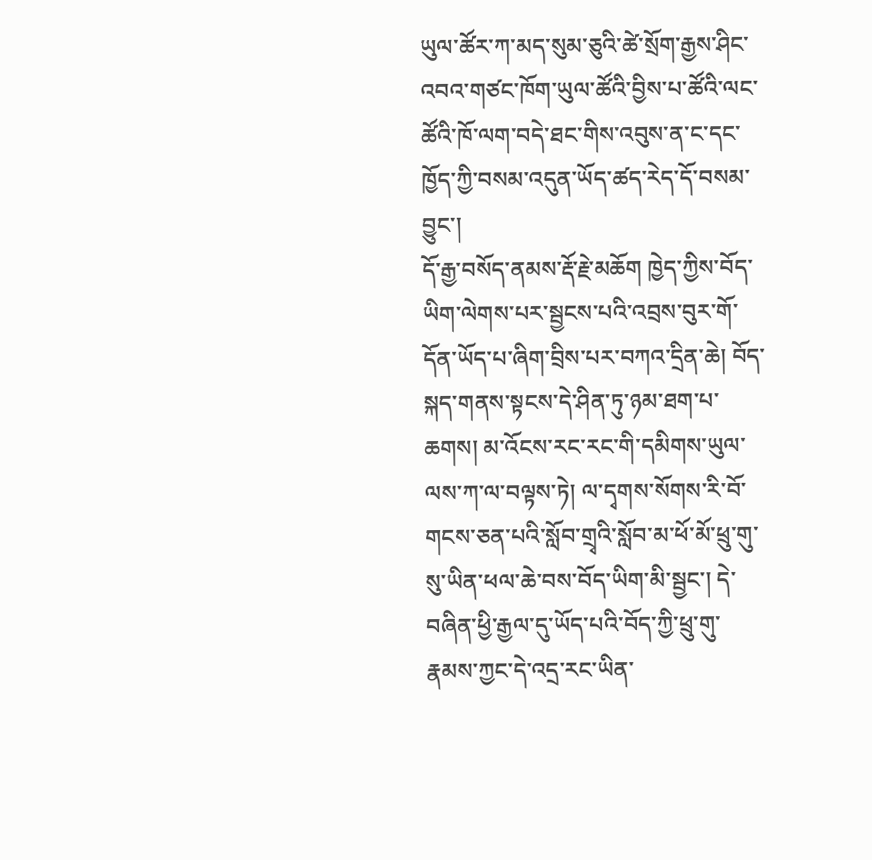ཡུལ་ཚོར་ཀ་མད་སུམ་ཅུའི་ཚེ་སྲོག་རྒྱས་ཤིང་འབའ་གཙང་ཁོག་ཡུལ་ཚོའི་བྱིས་པ་ཚོའི་ལང་ཚོའི་ཁོ་ལག་བདེ་ཐང་གིས་འབུས་ན་ང་དང་ཁྱོད་ཀྱི་བསམ་འདུན་ཡོད་ཚད་རེད་དོ་བསམ་བྱུང་།
དོ་རྒྱ་བསོད་ནམས་རྡོ་རྗེ་མཆོག ཁྱེད་ཀྱིས་བོད་ཡིག་ལེགས་པར་སྦྱངས་པའི་འབྲས་བུར་གོ་དོན་ཡོད་པ་ཞིག་བྲིས་པར་བཀའ་དྲིན་ཆེ། བོད་སྐད་གནས་སྟངས་དེ་ཤིན་ཏུ་ཉམ་ཐག་པ་ཆགས། མ་འོངས་རང་རང་གི་དམིགས་ཡུལ་ལས་ཀ་ལ་བལྟས་ཏེ། ལ་དྭགས་སོགས་རི་བོ་གངས་ཅན་པའི་སློབ་གྲྭའི་སློབ་མ་ཕོ་མོ་ཕྲུ་གུ་སུ་ཡིན་ཕལ་ཆེ་བས་བོད་ཡིག་མི་སྦྱང་། དེ་བཞིན་ཕྱི་རྒྱལ་དུ་ཡོད་པའི་བོད་ཀྱི་ཕྲུ་གུ་རྣམས་ཀྱང་དེ་འདྲ་རང་ཡིན་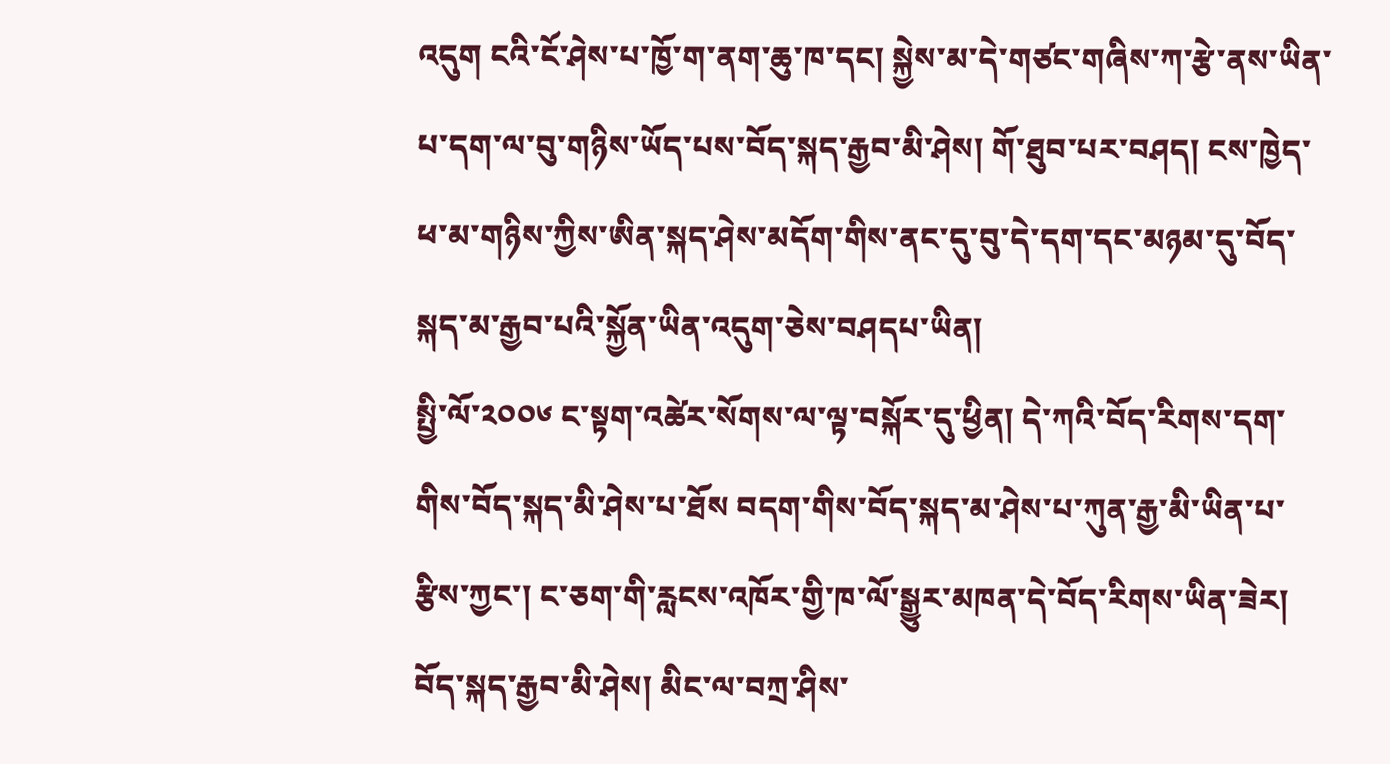འདུག ངའི་ངོ་ཤེས་པ་ཁྱོ་ག་ནག་ཆུ་ཁ་དང། སྐྱེས་མ་དེ་གཙང་གཞིས་ཀ་རྩེ་ནས་ཡིན་པ་དག་ལ་བུ་གཉིས་ཡོད་པས་བོད་སྐད་རྒྱབ་མི་ཤེས། གོ་ཐུབ་པར་བཤད། ངས་ཁྱེད་ཕ་མ་གཉིས་ཀྱིས་ཨིན་སྐད་ཤེས་མདོག་གིས་ནང་དུ་བུ་དེ་དག་དང་མཉམ་དུ་བོད་སྐད་མ་རྒྱབ་པའི་སྐྱོན་ཡིན་འདུག་ཅེས་བཤདཔ་ཡིན།
སྤྱི་ལོ་༢༠༠༦ ང་སྟག་འཚེར་སོགས་ལ་ལྟ་བསྐོར་དུ་ཕྱིན། དེ་ཀའི་བོད་རིགས་དག་གིས་བོད་སྐད་མི་ཤེས་པ་ཐོས བདག་གིས་བོད་སྐད་མ་ཤེས་པ་ཀུན་རྒྱ་མི་ཡིན་པ་རྩིས་ཀྱང་། ང་ཅག་གི་རླངས་འཁོར་གྱི་ཁ་ལོ་སྒྱུར་མཁན་དེ་བོད་རིགས་ཡིན་ཟེར། བོད་སྐད་རྒྱབ་མི་ཤེས། མིང་ལ་བཀྲ་ཤིས་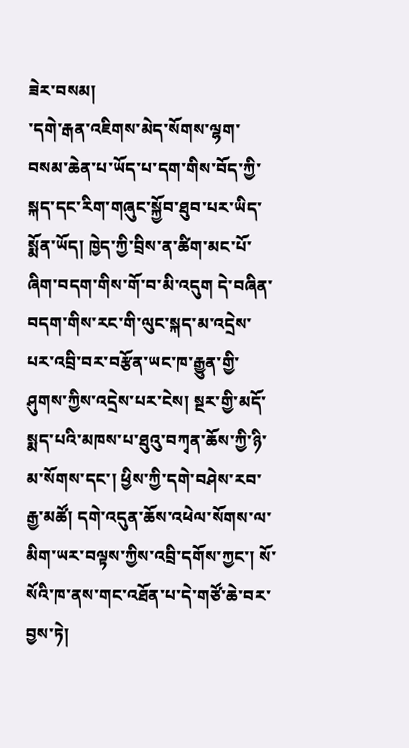ཟེར་བསམ།
་དགེ་རྒན་འཇིགས་མེད་སོགས་ལྷག་བསམ་ཆེན་པ་ཡོད་པ་དག་གིས་བོད་ཀྱི་སྐད་དང་རིག་གཞུང་སྐྱོབ་ཐུབ་པར་ཡིད་སྨོན་ཡོད། ཁྱེད་ཀྱི་བྲིས་ན་ཚིག་མང་པོ་ཞིག་བདག་གིས་གོ་བ་མི་འདུག དེ་བཞིན་བདག་གིས་རང་གི་ལུང་སྐད་མ་འདྲེས་པར་འབྲི་བར་བརྩོན་ཡང་ཁ་རྒྱུན་གྱི་ཤུགས་ཀྱིས་འདྲེས་པར་ངེས། སྔར་གྱི་མདོ་སྨད་པའི་མཁས་པ་ཐུའུ་བཀྭན་ཆོས་ཀྱི་ཉི་མ་སོགས་དང་། ཕྱིས་ཀྱི་དགེ་བཤེས་རབ་རྒྱ་མཚོ། དགེ་འདུན་ཆོས་འཕེལ་སོགས་ལ་མིག་ཡར་བལྟས་ཀྱིས་འབྲི་དགོས་ཀྱང་། སོ་སོའི་ཁ་ནས་གང་འཐོན་པ་དེ་གཙོ་ཆེ་བར་བྱས་ཏེ།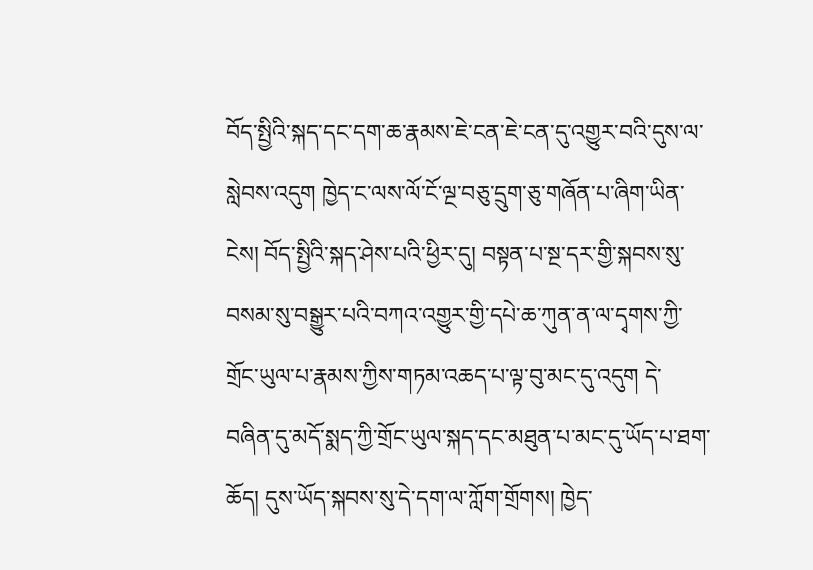བོད་སྤྱིའི་སྐད་དང་དག་ཆ་རྣམས་ཇེ་ངན་ཇེ་ངན་དུ་འགྱུར་བའི་དུས་ལ་སླེབས་འདུག ཁྱེད་ང་ལས་ལོ་ངོ་ལྔ་བཅུ་དྲུག་ཅུ་གཞོན་པ་ཞིག་ཡིན་ངེས། བོད་སྤྱིའི་སྐད་ཤེས་པའི་ཕྱིར་དུ། བསྟན་པ་སྔ་དར་གྱི་སྐབས་སུ་བསམ་སུ་བསྒྱུར་པའི་བཀའ་འགྱུར་གྱི་དཔེ་ཆ་ཀུན་ན་ལ་དྭགས་ཀྱི་གྲོང་ཡུལ་པ་རྣམས་ཀྱིས་གཏམ་འཆད་པ་ལྟ་བུ་མང་དུ་འདུག དེ་བཞིན་དུ་མདོ་སྨད་ཀྱི་གྲོང་ཡུལ་སྐད་དང་མཐུན་པ་མང་དུ་ཡོད་པ་ཐག་ཆོད། དུས་ཡོད་སྐབས་སུ་དེ་དག་ལ་ཀློག་གྲོགས། ཁྱེད་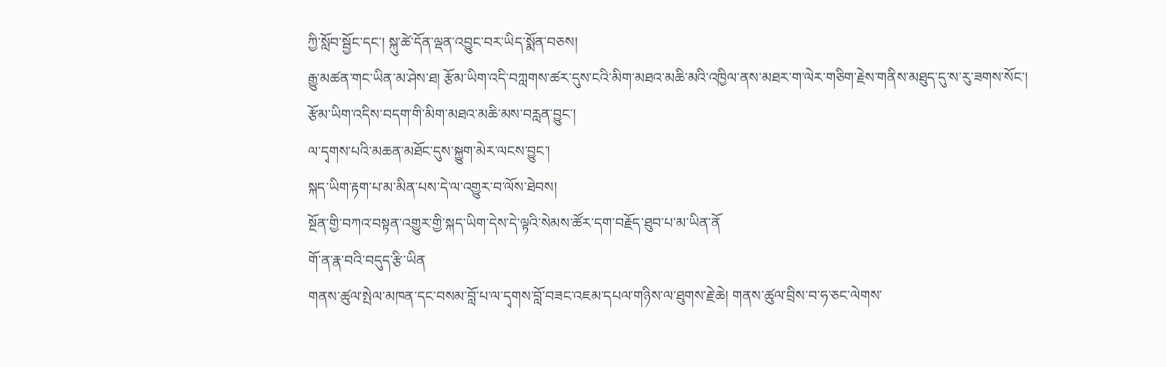ཀྱི་སློབ་སྦྱོང་དང་། སྐུ་ཚེ་དོན་ལྡན་འབྱུང་བར་ཡིད་སྨོན་བཅས།
རྒྱུ་མཚན་གང་ཡིན་མ་ཤེས་ཐ། རྩོམ་ཡིག་འདི་བཀླགས་ཚར་དུས་ངའི་མིག་མཐའ་མཆི་མའི་འཁྱིལ་ནས་མཐར་ག་ལེར་གཅིག་རྗེས་གནིས་མཐུད་དུ་ས་རུ་ཟགས་སོང་།
རྩོམ་ཡིག་འདིས་བདག་གི་མིག་མཐའ་མཆི་མས་བརླན་བྱུང་།
ལ་དྭགས་པའི་མཆན་མཐོང་དུས་སྐྱུག་མེར་ལངས་བྱུང་།
སྐད་ཡིག་རྟག་པ་མ་མིན་པས་དེ་ལ་འགྱུར་བ་ལོས་ཐེབས།
སྔོན་གྱི་བཀའ་བསྟན་འགྱུར་གྱི་སྐད་ཡིག་དེས་དེ་ལྟའི་སེམས་ཚོར་དག་བརྗོད་ཐུབ་པ་མ་ཡིན་ནོ
གོ་ན་རྣ་བའི་བདུད་རྩི་ཡིན
གནས་ཚུལ་སྤེལ་མཁན་དང་བསམ་བློ་པ་ལ་དྭགས་བློ་བཟང་འཇམ་དཔལ་གཉིས་ལ་ཐུགས་རྗེ་ཆེ། གནས་ཚུལ་བྲིས་བ་ཧ་ཅང་ལེགས་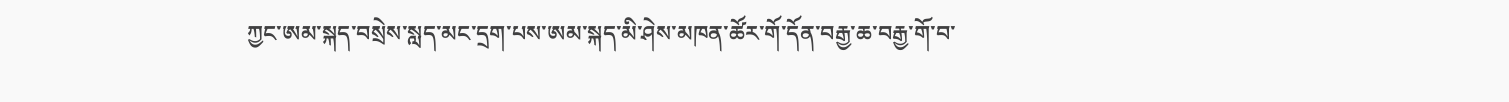ཀྱང་ཨམ་སྐད་བསྲེས་སླད་མང་དྲག་པས་ཨམ་སྐད་མི་ཤེས་མཁན་ཚོར་གོ་དོན་བརྒྱ་ཆ་བརྒྱ་གོ་བ་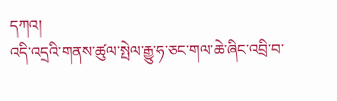དཀའ།
འདི་འདྲའི་གནས་ཚུལ་སྤེལ་རྒྱུ་ཧ་ཅང་གལ་ཆེ་ཞིང་འབྲི་བ་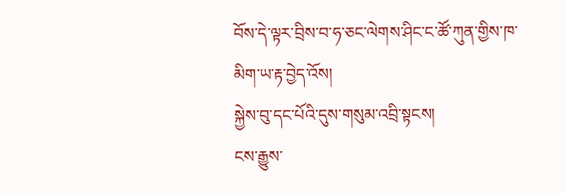བོས་དེ་ལྟར་བྲིས་བ་ཧ་ཅང་ལེགས་ཤིང་ང་ཚོ་ཀུན་གྱིས་ཁ་མིག་ཡ་རྟ་བྱེད་འོས།
སྐྱེས་བུ་དང་པོའི་དུས་གསུམ་འབྲི་སྟངས།
ངས་རྒྱུས་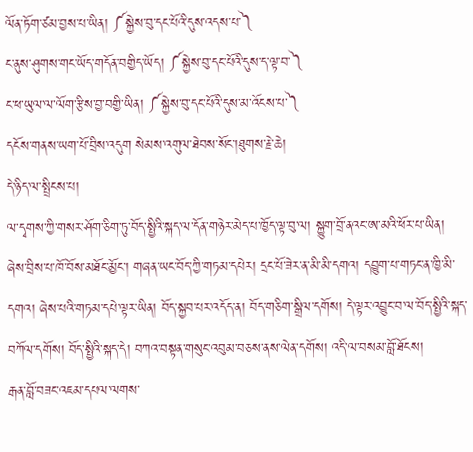ལོན་ཏོག་ཙམ་བྱས་པ་ཡིན། ༼སྐྱེས་བུ་དང་པོའི་དུས་འདས་པ་༽
ང་ནུས་ཤུགས་གང་ཡོད་གདོན་བགྱིད་ཡོད། ༼སྐྱེས་བུ་དང་པོའི་དུས་ད་ལྟ་བ་༽
ང་ཕ་ཡུལ་ལ་ལོག་རྩིས་བྱ་བགྱི་ཡིན། ༼སྐྱེས་བུ་དང་པོའི་དུས་མ་འོངས་པ་༽
དངོས་གནས་ཡག་པོ་བྲིས་འདུག སེམས་འགུལ་ཐེབས་སོང་།ཐུགས་རྗེ་ཆེ།
དེ་ཉིད་ལ་སྤྲིངས་པ།
ལ་དྭགས་ཀྱི་གསར་ཤོག་ཅིག་ཏུ་བོད་སྤྱིའི་སྐད་ལ་དོན་གཉེར་མེད་པ་ཁྱོད་ལྟ་བུ་ལ། སྐྱུག་བྲོ་ནའང་ཨ་མའི་ཕོར་པ་ཡིན། ཞེས་བྲིས་པ་ཁོ་བོས་མཐོང་མྱོང་། གཞན་ཡང་བོད་ཀྱི་གཏམ་དཔེར། དྲང་པོ་ཟེར་ན་མི་མི་དགའ། དབྱུག་པ་གཏང་ན་ཁྱི་མི་དགའ། ཞེས་པའི་གཏམ་དཔེ་ལྟར་ཡིན། བོད་སྐྱབ་པར་འདོད་ན། བོད་གཅིག་སྒྲིལ་དགོས། དེ་ལྟར་འབྱུང་བ་ལ་བོད་སྤྱིའི་སྐད་བཀོལ་དགོས། བོད་སྤྱིའི་སྐད་དེ། བཀའ་བསྟན་གསུང་འབུམ་བཅས་ནས་ལེན་དགོས། འདི་ལ་བསམ་བློ་ཐོངས།
རྒན་བློ་བཟང་འཇམ་དཔལ་ལགས་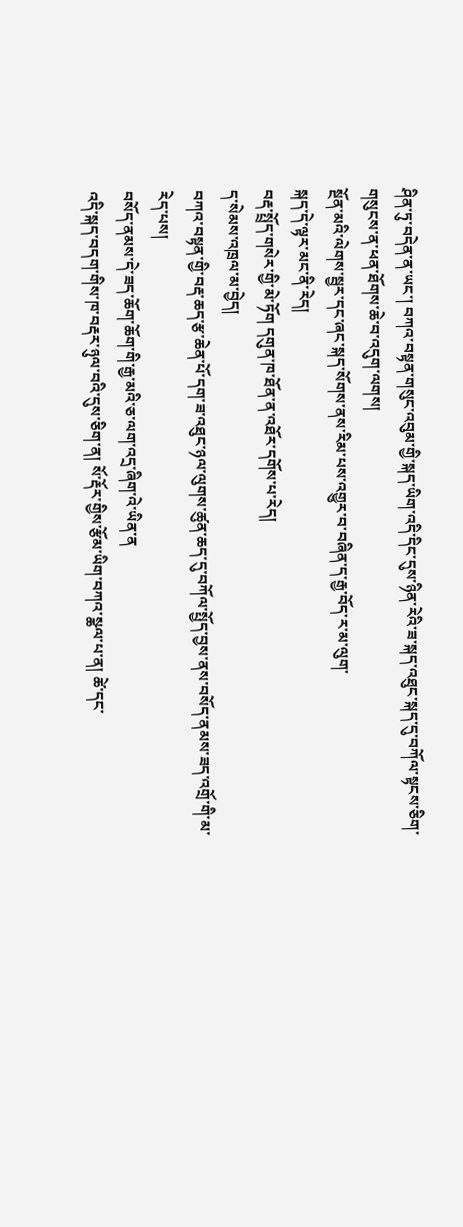ཤིན་ཏུ་བདེན་ན་ཡང་། བཀའ་བསྟན་གསུང་འབུམ་གྱི་སྐད་ཡིག་འདི་དིང་དུས་ཉིན་རེའི་ཟ་སྐད་འཐུང་སྐད་དུ་བཀོལ་སྟངས་ཅིག་གསུངས་ན་ཕན་ཐོགས་ཆེ་བ་འདུག་ལགས།
སྔོན་མའི་ལེགས་སྦྱར་དང་ཞང་སྐད་སོགས་ནས་རིམ་པས་འགྱུར་བ་བཞིན་ད་རྒྱ་བོད་ར་མ་ལུག་
སྐད་དེ་ལྟར་མང་ནི་རེད།
བརྡ་སྤྲོད་གསེར་གྱི་མེ་ཏོག དགུན་ཁ་ཐོན་ན་འཐོར་དགོས་པ་རེད།
ད་སེམས་འཁྲལ་མ་བྱེད།
བཀའ་བསྟན་གྱི་བརྡ་ཆད་རྩ་ཆེན་པོ་དག་ཟ་འཐུང་ཉལ་ལུགས་ཚུན་ཆད་དུ་བཀོལ་སྤྱོད་བྱས་ནས་བསོད་ནམས་ཟད་འགྲོ་གི་མ་རེད་པས།
བསོད་ནམས་དེ་ཟད་ཆོག་ཆོག་གི་རྒྱ་མའི་ཅ་ལག་འདྲ་ཞིག་འེ་ཡིན་ན
འདི་སྐད་བདག་གིས་ཁ་བརྡར་ཉུལ་བའི་དུས་ཅིག་ན། སོ་རྡོར་གྱིས་རྩོམ་ཡིག་བཀའ་སྪལ་པ་ན། ཚེ་དང་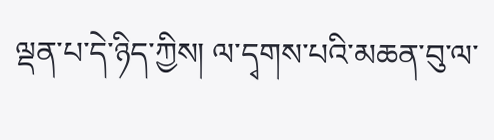ལྡན་པ་དེ་ཉིད་ཀྱིས། ལ་དྭགས་པའི་མཆན་བུ་ལ་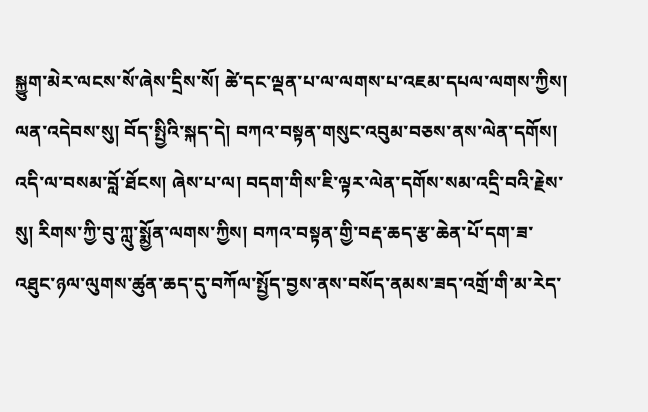སྐྱུག་མེར་ལངས་སོ་ཞེས་དྲིས་སོ། ཚེ་དང་ལྡན་པ་ལ་ལགས་པ་འཇམ་དཔལ་ལགས་ཀྱིས། ལན་འདེབས་སུ། བོད་སྤྱིའི་སྐད་དེ། བཀའ་བསྟན་གསུང་འབུམ་བཅས་ནས་ལེན་དགོས། འདི་ལ་བསམ་བློ་ཐོངས། ཞེས་པ་ལ། བདག་གིས་ཇི་ལྟར་ལེན་དགོས་སམ་འདྲི་བའི་རྗེས་སུ། རིགས་ཀྱི་བུ་ཀླུ་སྨྱོན་ལགས་ཀྱིས། བཀའ་བསྟན་གྱི་བརྡ་ཆད་རྩ་ཆེན་པོ་དག་ཟ་འཐུང་ཉལ་ལུགས་ཚུན་ཆད་དུ་བཀོལ་སྤྱོད་བྱས་ནས་བསོད་ནམས་ཟད་འགྲོ་གི་མ་རེད་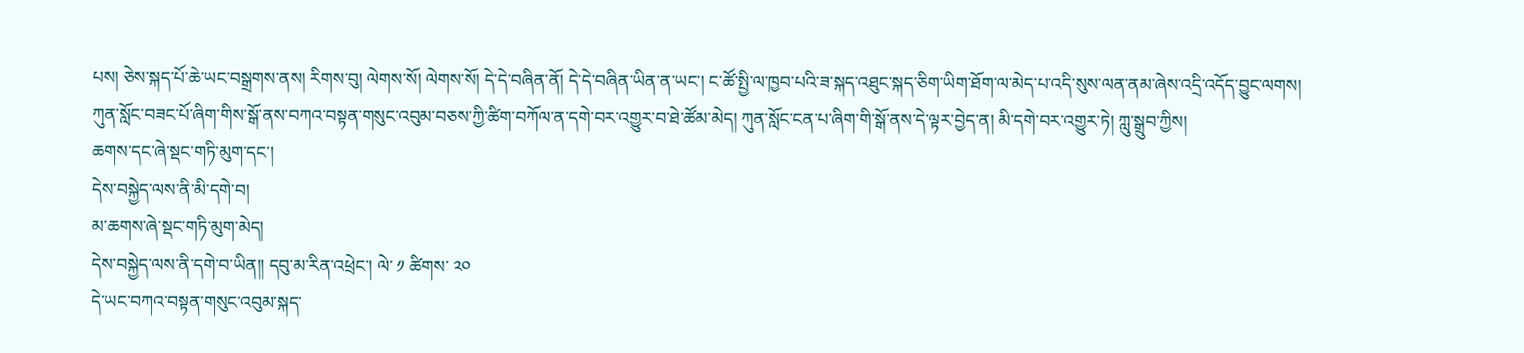པས། ཅེས་སྐད་པོ་ཆེ་ཡང་བསྒྲགས་ནས། རིགས་བུ། ལེགས་སོ། ལེགས་སོ། དེ་དེ་བཞིན་ནོ། དེ་དེ་བཞིན་ཡིན་ན་ཡང་། ང་ཚོ་སྤྱི་ལ་ཁྱབ་པའི་ཟ་སྐད་འཐུང་སྐད་ཅིག་ཡིག་ཐོག་ལ་མེད་པ་འདི་སུས་ལན་ནམ་ཞེས་འདྲི་འདོད་བྱུང་ལགས།
ཀུན་སློང་བཟང་པོ་ཞིག་གིས་སྒོ་ནས་བཀའ་བསྟན་གསུང་འབུམ་བཅས་ཀྱི་ཚིག་བཀོལ་ན་དགེ་བར་འགྱུར་བ་ཐེ་ཚོམ་མེད། ཀུན་སློང་ངན་པ་ཞིག་གི་སྒོ་ནས་དེ་ལྟར་བྱེད་ན། མི་དགེ་བར་འགྱུར་ཏེ། ཀླུ་སྒྲུབ་ཀྱིས།
ཆགས་དང་ཞེ་སྡང་གཏི་མུག་དང་།
དེས་བསྐྱེད་ལས་ནི་མི་དགེ་བ།
མ་ཆགས་ཞེ་སྡང་གཏི་མུག་མེད།
དེས་བསྐྱེད་ལས་ནི་དགེ་བ་ཡིན།། དབུ་མ་རིན་འཕྲེང་། ལེ་ ༡ ཚིགས་ ༢༠
དེ་ཡང་བཀའ་བསྟན་གསུང་འབུམ་སྐད་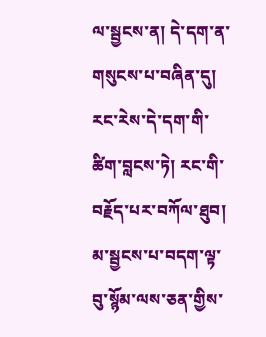ལ་སྦྱངས་ན། དེ་དག་ན་གསུངས་པ་བཞིན་དུ། རང་རེས་དེ་དག་གི་ཚིག་བླངས་ཏེ། རང་གི་བརྗོད་པར་བཀོལ་ཐུབ། མ་སྦྱངས་པ་བདག་ལྟ་བུ་སྙོམ་ལས་ཅན་གྱིས་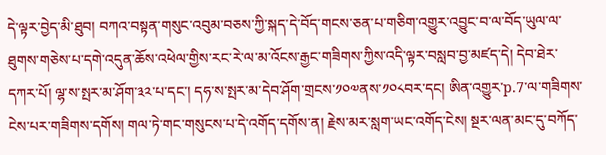དེ་ལྟར་བྱེད་མི་ཐུབ། བཀའ་བསྟན་གསུང་འབུམ་བཅས་ཀྱི་སྐད་དེ་བོད་གངས་ཅན་པ་གཅིག་འགྱུར་འབྱུང་བ་ལ་བོད་ཡུལ་ལ་ཐུགས་གཅེས་པ་དགེ་འདུན་ཆོས་འཕེལ་གྱིས་རང་རེ་ལ་མ་འོངས་རྒྱང་གཟིགས་ཀྱིས་འདི་ལྟར་བསླབ་བྱ་མཛད་དེ། དེབ་ཐེར་དཀར་པོ། ལྷ་ས་སྤར་མ་ཤོག་༣༢་པ་དང་། དཧ་ས་སྤར་མ་དེབ་ཤོག་གྲངས་༡༠༧ནས་༡༠༨བར་དང། ཨིན་འགྱུར་p.7་ལ་གཟིགས་ངེས་པར་གཟིགས་དགོས། གལ་ཏེ་གང་གསུངས་པ་དེ་འགོད་དགོས་ན། རྗེས་མར་སླག་ཡང་འགོད་ངེས། སྔར་ལན་མང་དུ་བཀོད་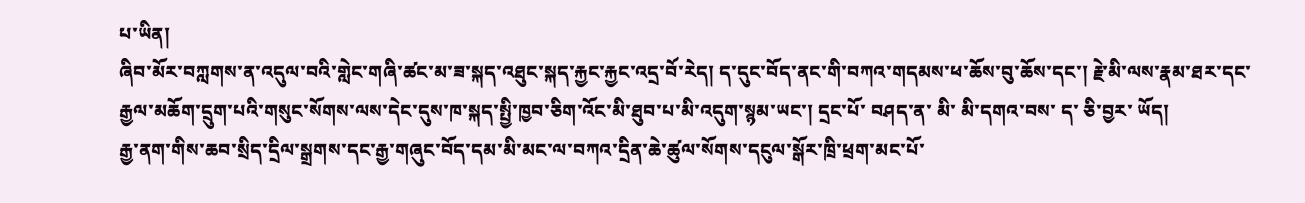པ་ཡིན།
ཞིབ་མོར་བཀླགས་ན་འདུལ་བའི་གླེང་གཞི་ཚང་མ་ཟ་སྐད་འཐུང་སྐད་རྐྱང་རྐྱང་འདྲ་བོ་རེད། ད་དུང་བོད་ནང་གི་བཀའ་གདམས་ཕ་ཆོས་བུ་ཆོས་དང་། རྗེ་མི་ལས་རྣམ་ཐར་དང་རྒྱལ་མཆོག་དྲུག་པའི་གསུང་སོགས་ལས་དེང་དུས་ཁ་སྐད་སྤྱི་ཁྱབ་ཅིག་འོང་མི་ཐུབ་པ་མི་འདུག་སྙམ་ཡང་། དྲང་པོ་ བཤད་ན་ མི་ མི་དགའ་བས་ ད་ ཅི་བྱར་ ཡོད།
རྒྱ་ནག་གིས་ཆབ་སྲིད་དྲིལ་སྒྲགས་དང་རྒྱ་གཞུང་བོད་དམ་མི་མང་ལ་བཀའ་དྲིན་ཆེ་ཚུལ་སོགས་དངུལ་སྒོར་ཁྲི་ཕྲག་མང་པོ་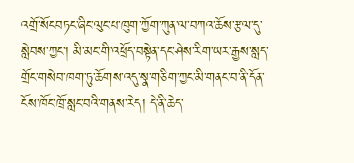འགྲོ་སོངབཏང་ཞིང་ལུང་པ་ཁུག་ཀྱོག་ཀུན་ལ་བཀའ་ཆོས་རྩལ་དུ་སླེབས་ཀྱང་། མི་མང་གི་འཕྲོད་བསྟེན་དང་ཤེས་རིག་ཡར་རྒྱས་སླད་གྲོང་གསེབ་ཁག་ཏུ་ཆོགས་འདུ་སྣ་གཅིག་ཀྱང་མི་གནང་བ་ནི་དོན་ངོས་ཁོང་ཁྲོ་སླང་བའི་གནས་རེད། དེ་ནི་ཆེད་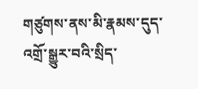གཙུགས་ནས་མི་རྣམས་དུད་འགྲོ་སྒྱུར་བའི་སྲིད་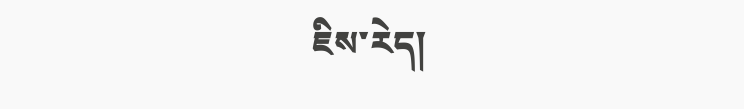ཇིས་རེད།